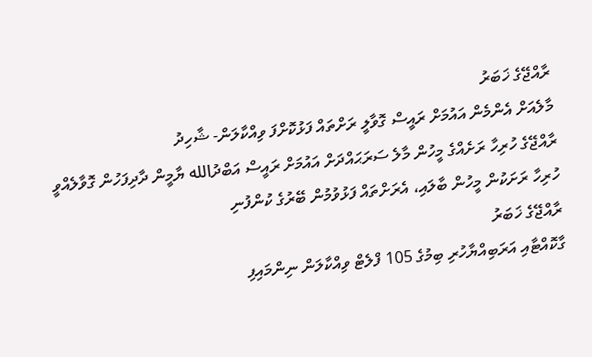ރާއްޖޭގެ ޚަބަރު
މާލެއަށް އެންމެން އައުމަށް ރައީސް ގޮވާލީ ރަށްތައް ފަޅުކޮށްފަ ވިއްކާލަން- ޝާހިދު
ރާއްޖޭގެ ހުރިހާ ރަށެއްގެ މީހުން މާލެ ސަރަޙައްދަށް އައުމަށް ރައީސް އަބްދުالله ޔާމީން ދާދިފަހުން ގޮވާލެއްވީ ހުރިހާ ރަށަކުން މީހުން ބާލައި، އެރަށްތައް ފަޅުވުމުން ބޭރުގެ ކުންފުނި
ރާއްޖޭގެ ޚަބަރު
ގާކޮއްޓާއި އަރަބިއްޔާހުރި ބިމުގެ 105 ފްލެޓް ވިއްކާލަން ނިންމައިފި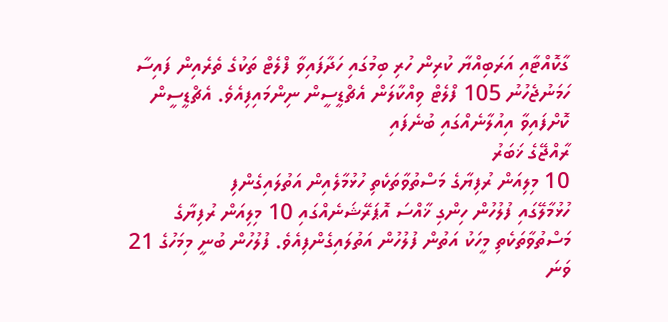ގާކޮއްޓާއި އަރަބިއްޔާ ކުރިން ހުރި ބިމުގައި ހަދާފައިވާ ފްލެޓް ތަކުގެ ތެރެއިން ފައިސާ ހަމަނުޖެހުނު 105 ފްލެޓް ވިއްކާލަން އެޗްޑީސީން ނިންމައިފިއެވެ. އެޗްޑީސީން ކޮށްފައިވާ އިއުލާނެއްގައި ބުނެފައި
ރާއްޖޭގެ ޚަބަރު
10 މިލިއަން ރުފިޔާގެ މަސްތުވާތަކެތި ހުޅުމާލެއިން އަތުލައިގެންފި
ހުޅުމާލޭގައި ފުލުހުން ހިންގި ޚާއްސަ އޮޕަރޭޝަނެއްގައި 10 މިލިއަން ރުފިޔާގެ މަސްތުވާތަކެތި މީހަކު އަތުން ފުލުހުން އަތުލައިގެންފިއެވެ. ފުލުހުން ބުނީ މިމަހުގެ 21 ވަނަ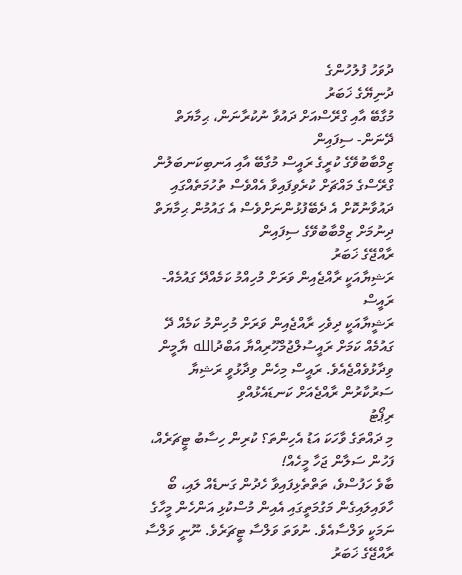ދުވަހު ފުލުހުންގެ
ދުނިޔޭގެ ޚަބަރު
މުގާބޭ އާއި ގްރޭސްއަށް ދައުވާ ނުކުރާނަން، ޙިމާޔަތް ދޭނަން- ސިފައިން
ޒިމްބާބުވޭގެ ކުރީގެ ރައީސް މުގާބޭ އާއި އަނބިކަނބަލުން ގްރޭސްގެ މައްޗަށް ކުރެވިފައިވާ އެއްވެސް ތުހުމަތެއްގައި ދައުވާނުކޮށް އެ ދެބޭފުޅުންނަށްވެސް އެ ގައުމުން ޙިމާޔަތް ދިނުމަށް ޒިމްބާބުވޭގެ ސިފައިން
ރާއްޖޭގެ ޚަބަރު
ރަޝިޔާއަކީ ރާއްޖެއިން ވަރަށް މުހިއްމު ކަމެއްދޭ ގައުމެއް- ރައީސް
ރަޝީޔާއަކީ ދިވެހި ރާއްޖެއިން ވަރަށް މުހިންމު ކަމެއް ދޭ ގައުމެއް ކަމަށް ރައީސުލްޖުމްހޫރިއްޔާ އަބްދުالله ޔާމީން ވިދާޅުވެއްޖެއެވެ. ރައީސް މިހެން ވިދާޅުވީ ރަޝިޔާ ސަރުކާރުން ރާއްޖެއަށް ކަނޑައެޅުއްވި
ރިޕޯޓު
މި ދައްތަގެ ވާހަކަ އަޑު އެހިންތަ؟ ކުރިން ހިސާބު ޓީޗަރެއް، ފަހުން ސަލާން ޖަހާ މީހެއް!
ބާވެ ހަފުސްވެ، ތަތްތެޅިފައިވާ ހެދުން ގަނޑެއް ލައި، ބޯ ހާވައިލައިގެން މަގުމަތީގައި އެއިން މުސްކުޅި އަންހެން މީހާގެ ނަމަކީ ވަލްސާއެވެ. ނުވަތަ ވަލްސާ ޓީޗަރެވެ. ނޫނީ ވަލްސާ
ރާއްޖޭގެ ޚަބަރު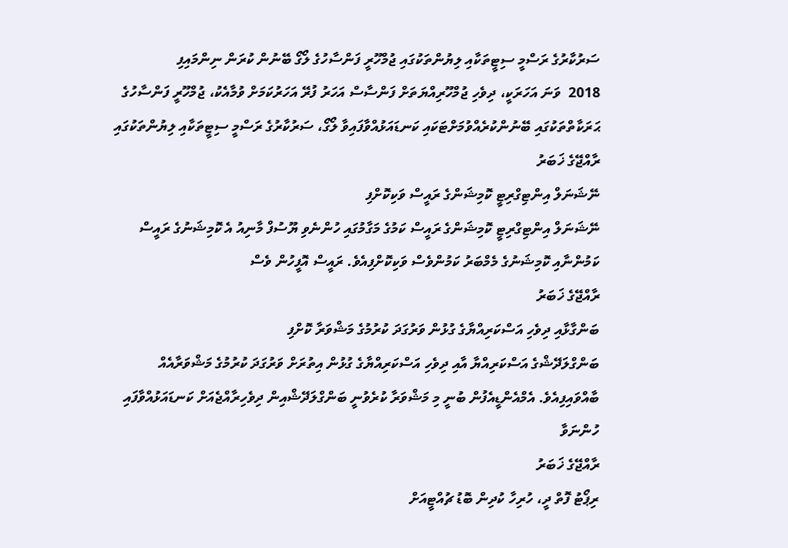ސަރުކާރުގެ ރަސްމީ ސިޓީތަކާއި ލިޔުންތަކުގައި ޖުމްހޫރީ ފަންސާހުގެ ލޯގޯ ބޭނުން ކުރަން ނިންމައިފި
2018  ވަނަ އަހަރަކީ، ދިވެހި ޖުމްހޫރިއްޔަތަށް ފަންސާސް އަހަރު ފުރޭ އަހަރުކަމަށް ވުމާއެކު، ޖުމްހޫރީ ފަންސާހުގެ ޙަރަކާތްތަކުގައި ބޭނުންކުރެއްވުމަށްޓަކައި ކަނޑައަޅުއްވާފައިވާ ލޯގޯ، ސަރުކާރުގެ ރަސްމީ ސިޓީތަކާއި ލިޔުންތަކުގައި
ރާއްޖޭގެ ޚަބަރު
ނޭޝަނަލް އިންޓިގްރިޓީ ކޮމިޝަންގެ ރައީސް ވަކިކޮށްފި
ނޭޝަނަލް އިންޓިގްރިޓީ ކޮމިޝަންގެ ރައީސް ކަމުގެ މަގާމުގައި ހުންނެވި ޔޫސުފް މާނިއު އެ ކޮމިޝަނުގެ ރައީސް ކަމުންނާއި ކޮމިޝަނުގެ މެމްބަރު ކަމުންވެސް ވަކިކޮށްފިއެވެ. ރައީސް އޮފީހުން ވެސް
ރާއްޖޭގެ ޚަބަރު
ބަންގާޅާއި ދިވެހި އަސްކަރިއްޔާގެ ގުޅުން ވަރުގަދަ ކުރުމުގެ މަޝްވަރާ ކޮށްފި
ބަންގްލަދޭޝްގެ އަސްކަރިއްޔާ އާއި ދިވެހި އަސްކަރިއްޔާގެ ގުޅުން އިތުރަށް ވަރުގަދަ ކުރުމުގެ މަޝްވަރާއެއް ބާއްވައިފިއެވެ. އެމްއެންޑީއެފުން ބުނީ މި މަޝްވަރާ ކުރެވުނީ ބަންގްލަދޭޝްއިން ދިވެހިރާއްޖެއަށް ކަނޑައަޅުއްވާފައި ހުންނަވާ
ރާއްޖޭގެ ޚަބަރު
ރިޕޯޓު ފޮތް ދީ، ހުރިހާ ކުދިން ބޮޑު ޗުއްޓީއަށް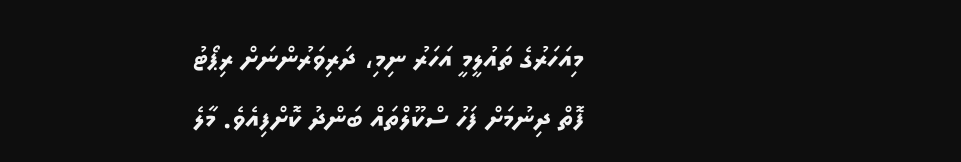މިއަހަރުގެ ތައުލީމީ އަހަރު ނިމި، ދަރިވަރުންނަށް ރިޕޯޓު ފޮތް ދިނުމަށް ފަހު ސްކޫލްތައް ބަންދު ކޮށްފިއެވެ. މާލެ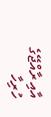އާއި ރާއްޖޭގެ ހުރިހާ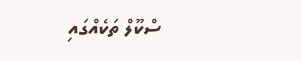ސްކޫލް ތަކެއްގައި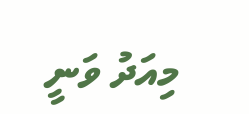މިއަދު ވަނީ